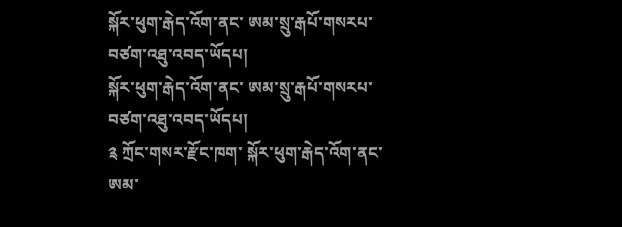སྐོར་ཕུག་རྒེད་འོག་ནང་ ཨམ་སྲུ་རྒཔོ་གསརཔ་ བཙག་འཐུ་འབད་ཡོདཔ།
སྐོར་ཕུག་རྒེད་འོག་ནང་ ཨམ་སྲུ་རྒཔོ་གསརཔ་ བཙག་འཐུ་འབད་ཡོདཔ།
༉ ཀྲོང་གསར་རྫོང་ཁག་ སྐོར་ཕུག་རྒེད་འོག་ནང་ ཨམ་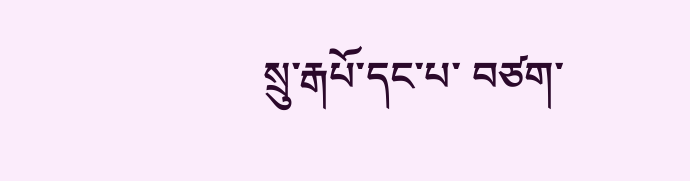སྲུ་རྒཔོ་དང་པ་ བཙག་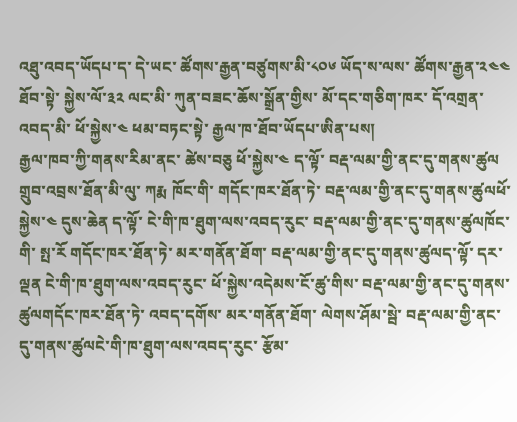འཐུ་འབད་ཡོདཔ་ད་ དེ་ཡང་ ཚོགས་རྒྱན་བཙུགས་མི་༨༠༦ ཡོད་ས་ལས་ ཚོགས་རྒྱན་༢༤༤ ཐོབ་སྟེ་ སྐྱེས་ལོ་༣༢ ལང་མི་ ཀུན་བཟང་ཆོས་སྒྲོན་གྱིས་ མོ་དང་གཅིག་ཁར་ དོ་འགྲན་འབད་མི་ ཕོ་སྐྱེས་༤ ཕམ་བཏང་སྟེ་ རྒྱལ་ཁ་ཐོབ་ཡོདཔ་ཨིན་པས།
རྒྱལ་ཁབ་ཀྱི་གནས་རིམ་ནང་ ཚེས་བཅུ ཕོ་སྐྱེས་༤ ད་ལྟོ་ བརྡ་ལམ་གྱི་ནང་དུ་གནས་ཚུལ
གྲུབ་འབྲས་ཐོན་མི་ལུ་ ཀརྨ ཁོང་གི་ གདོང་ཁར་ཐོན་ཏེ་ བརྡ་ལམ་གྱི་ནང་དུ་གནས་ཚུལཕོ་སྐྱེས་༤ དུས་ཆེན ད་ལྟོ་ ངེ་གི་ཁ་ཐུག་ལས་འབད་རུང་ བརྡ་ལམ་གྱི་ནང་དུ་གནས་ཚུལཁོང་གི་ སྤ་རོ གདོང་ཁར་ཐོན་ཏེ་ མར་གནོན་ཐོག་ བརྡ་ལམ་གྱི་ནང་དུ་གནས་ཚུལད་ལྟོ་ དར་ལྡན ངེ་གི་ཁ་ཐུག་ལས་འབད་རུང་ ཕོ་སྐྱེས་འདེམས་ངོ་ཚུ་གིས་ བརྡ་ལམ་གྱི་ནང་དུ་གནས་ཚུལགདོང་ཁར་ཐོན་ཏེ་ འབད་དགོས་ མར་གནོན་ཐོག་ ལེགས་ཤོམ་སྦེ་ བརྡ་ལམ་གྱི་ནང་དུ་གནས་ཚུལངེ་གི་ཁ་ཐུག་ལས་འབད་རུང་ རྩོམ་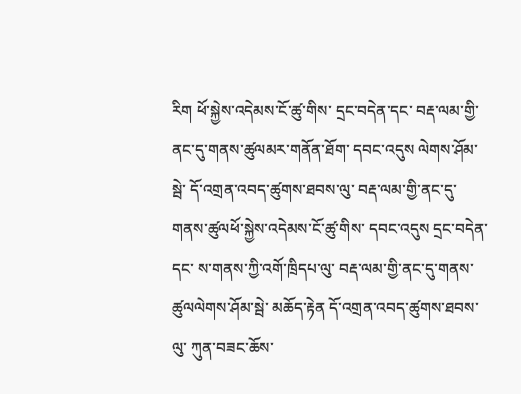རིག ཕོ་སྐྱེས་འདེམས་ངོ་ཚུ་གིས་ དྲང་བདེན་དང་ བརྡ་ལམ་གྱི་ནང་དུ་གནས་ཚུལམར་གནོན་ཐོག་ དབང་འདུས ལེགས་ཤོམ་སྦེ་ དོ་འགྲན་འབད་ཚུགས་ཐབས་ལུ་ བརྡ་ལམ་གྱི་ནང་དུ་གནས་ཚུལཕོ་སྐྱེས་འདེམས་ངོ་ཚུ་གིས་ དབང་འདུས དྲང་བདེན་དང་ ས་གནས་ཀྱི་འགོ་ཁྲིདཔ་ལུ་ བརྡ་ལམ་གྱི་ནང་དུ་གནས་ཚུལལེགས་ཤོམ་སྦེ་ མཆོད་རྟེན དོ་འགྲན་འབད་ཚུགས་ཐབས་ལུ་ ཀུན་བཟང་ཆོས་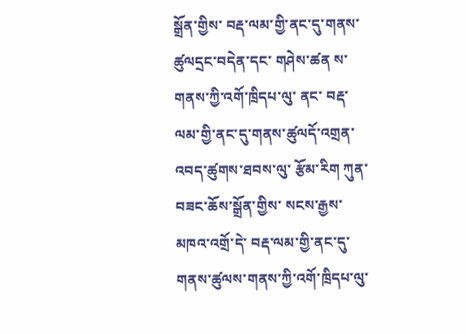སྒྲོན་གྱིས་ བརྡ་ལམ་གྱི་ནང་དུ་གནས་ཚུལདྲང་བདེན་དང་ གཤེས་ཚན ས་གནས་ཀྱི་འགོ་ཁྲིདཔ་ལུ་ ནང་ བརྡ་ལམ་གྱི་ནང་དུ་གནས་ཚུལདོ་འགྲན་འབད་ཚུགས་ཐབས་ལུ་ རྩོམ་རིག ཀུན་བཟང་ཆོས་སྒྲོན་གྱིས་ སངས་རྒྱས་མཁའ་འགྲོ་དེ་ བརྡ་ལམ་གྱི་ནང་དུ་གནས་ཚུལས་གནས་ཀྱི་འགོ་ཁྲིདཔ་ལུ་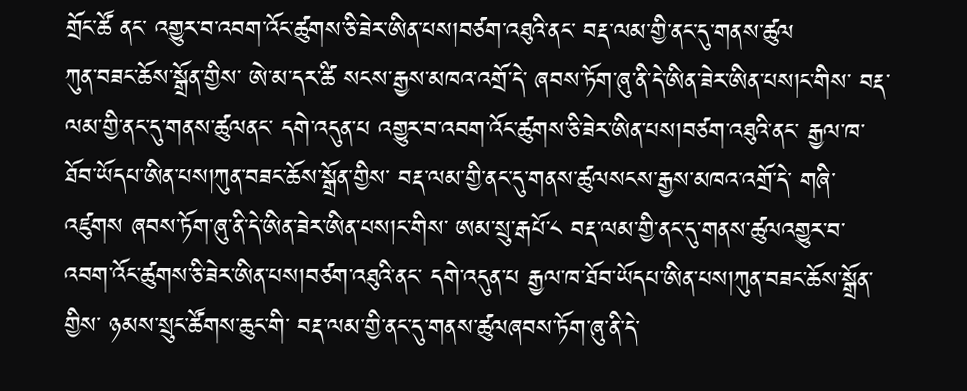གྲོང་ཚོ ནང་ འགྱུར་བ་འབག་འོང་ཚུགས་ཅི་ཟེར་ཨིན་པས།བཙག་འཐུའི་ནང་ བརྡ་ལམ་གྱི་ནང་དུ་གནས་ཚུལ
ཀུན་བཟང་ཆོས་སྒྲོན་གྱིས་ ཨེ་མ་དར་ཚི སངས་རྒྱས་མཁའ་འགྲོ་དེ་ ཞབས་ཏོག་ཞུ་ནི་དེ་ཨིན་ཟེར་ཨིན་པས།ང་གིས་ བརྡ་ལམ་གྱི་ནང་དུ་གནས་ཚུལནང་ དགེ་འདུན་པ འགྱུར་བ་འབག་འོང་ཚུགས་ཅི་ཟེར་ཨིན་པས།བཙག་འཐུའི་ནང་ རྒྱལ་ཁ་ཐོབ་ཡོདཔ་ཨིན་པས།ཀུན་བཟང་ཆོས་སྒྲོན་གྱིས་ བརྡ་ལམ་གྱི་ནང་དུ་གནས་ཚུལསངས་རྒྱས་མཁའ་འགྲོ་དེ་ གཞི་འཛུགས ཞབས་ཏོག་ཞུ་ནི་དེ་ཨིན་ཟེར་ཨིན་པས།ང་གིས་ ཨམ་སྲུ་རྒཔོ་༨ བརྡ་ལམ་གྱི་ནང་དུ་གནས་ཚུལའགྱུར་བ་འབག་འོང་ཚུགས་ཅི་ཟེར་ཨིན་པས།བཙག་འཐུའི་ནང་ དགེ་འདུན་པ རྒྱལ་ཁ་ཐོབ་ཡོདཔ་ཨིན་པས།ཀུན་བཟང་ཆོས་སྒྲོན་གྱིས་ ཉམས་སྲུང་ཚོགས་ཆུང་གི་ བརྡ་ལམ་གྱི་ནང་དུ་གནས་ཚུལཞབས་ཏོག་ཞུ་ནི་དེ་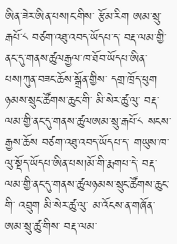ཨིན་ཟེར་ཨིན་པས།ང་གིས་ རྩོམ་རིག ཨམ་སྲུ་རྒཔོ་༨ བཙག་འཐུ་འབད་ཡོདཔ་ད་ བརྡ་ལམ་གྱི་ནང་དུ་གནས་ཚུལརྒྱལ་ཁ་ཐོབ་ཡོདཔ་ཨིན་པས།ཀུན་བཟང་ཆོས་སྒྲོན་གྱིས་ དགྲ་ཁྲོད་ཕུག ཉམས་སྲུང་ཚོགས་ཆུང་གི་ མི་སེར་ཚུ་ལུ་ བརྡ་ལམ་གྱི་ནང་དུ་གནས་ཚུལཨམ་སྲུ་རྒཔོ་༨ སངས་རྒྱས་ཆོས བཙག་འཐུ་འབད་ཡོདཔ་ད་ གཡུས་ཁ་ལུ་སྡོད་ཡོདཔ་ཨིན་པས།མོ་གི་རྨགཔ་དེ་ བརྡ་ལམ་གྱི་ནང་དུ་གནས་ཚུལཉམས་སྲུང་ཚོགས་ཆུང་གི་ འབྲུག མི་སེར་ཚུ་ལུ་ མ་འོངས་ན་གཞོན་ཨམ་སྲུ་ཚུ་གིས་ བརྡ་ལམ་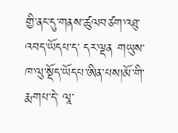གྱི་ནང་དུ་གནས་ཚུལབཙག་འཐུ་འབད་ཡོདཔ་ད་ དར་ལྡན གཡུས་ཁ་ལུ་སྡོད་ཡོདཔ་ཨིན་པས།མོ་གི་རྨགཔ་དེ་ ལཱ་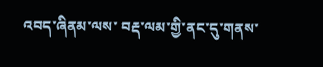འབད་ཞིནམ་ལས་ བརྡ་ལམ་གྱི་ནང་དུ་གནས་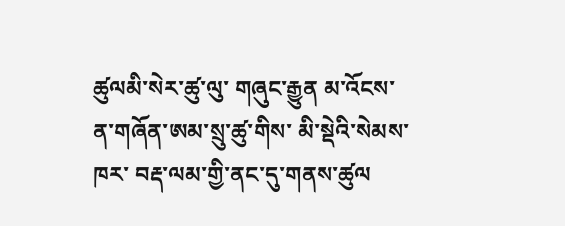ཚུལམི་སེར་ཚུ་ལུ་ གཞུང་རྒྱུན མ་འོངས་ན་གཞོན་ཨམ་སྲུ་ཚུ་གིས་ མི་སྡེའི་སེམས་ཁར་ བརྡ་ལམ་གྱི་ནང་དུ་གནས་ཚུལ